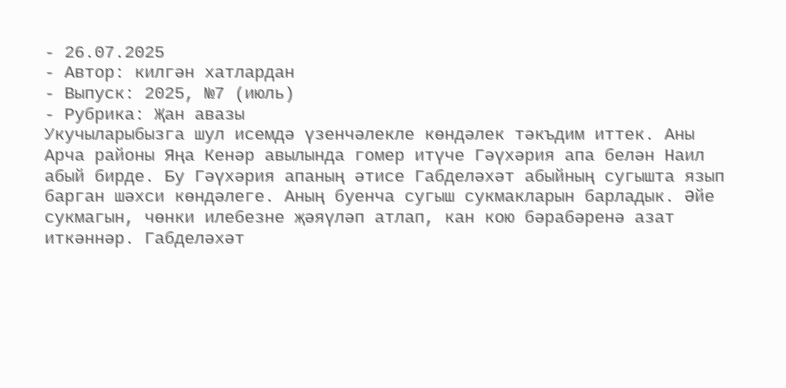- 26.07.2025
- Автор: килгән хатлардан
- Выпуск: 2025, №7 (июль)
- Рубрика: Җан авазы
Укучыларыбызга шул исемдә үзенчәлекле көндәлек тәкъдим иттек. Аны Арча районы Яңа Кенәр авылында гомер итүче Гәүхәрия апа белән Наил абый бирде. Бу Гәүхәрия апаның әтисе Габделәхәт абыйның сугышта язып барган шәхси көндәлеге. Аның буенча сугыш сукмакларын барладык. Әйе сукмагын, чөнки илебезне җәяүләп атлап, кан кою бәрабәренә азат иткәннәр. Габделәхәт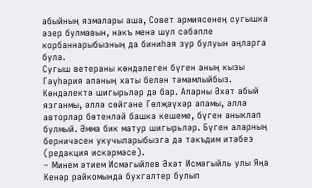абыйның язмалары аша, Совет армиясенең сугышка әзер булмавын, нәкъ менә шул сәбәпле корбаннарыбызның да биниһая зур булуын аңларга була.
Сугыш ветераны көндәлеген бүген аның кызы Гәүһәрия апаның хаты белән тәмамлыйбыз. Көндәлектә шигырьләр дә бар. Аларны Әхәт абый язганмы, әллә сөйгәне Гөлҗәүхәр апамы, әллә авторлар бөтенләй башка кешеме, бүген аныклап булмый. Әмма бик матур шигырьләр. Бүген аларның берничәсен укучыларыбызга да тәкъдим итәбез (редакция искәрмәсе).
– Минем әтием Исмәгыйлев Әхәт Исмәгыйль улы Яңа Кенәр райкомында бухгалтер булып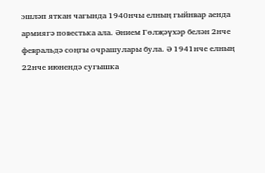эшләп яткан чагында 1940нчы елның гыйнвар аенда армиягә повестька ала. Әнием Гөлҗәүхәр белән 2нче февральдә соңгы очрашулары була. Ә 1941нче елның 22нче июнендә сугышка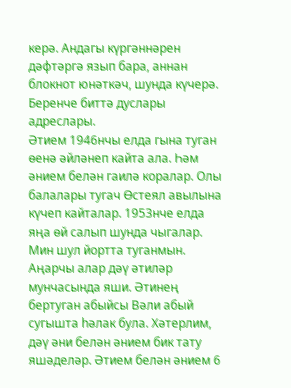керә. Андагы күргәннәрен дәфтәргә язып бара, аннан блокнот юнәткәч, шунда күчерә. Беренче биттә дуслары адреслары.
Әтием 1946нчы елда гына туган өенә әйләнеп кайта ала. Һәм әнием белән гаилә коралар. Олы балалары тугач Өстеял авылына күчеп кайталар. 1953нче елда яңа өй салып шунда чыгалар. Мин шул йортта туганмын. Аңарчы алар дәү әтиләр мунчасында яши. Әтинең бертуган абыйсы Вәли абый сугышта һәлак була. Хәтерлим, дәү әни белән әнием бик тату яшәделәр. Әтием белән әнием 6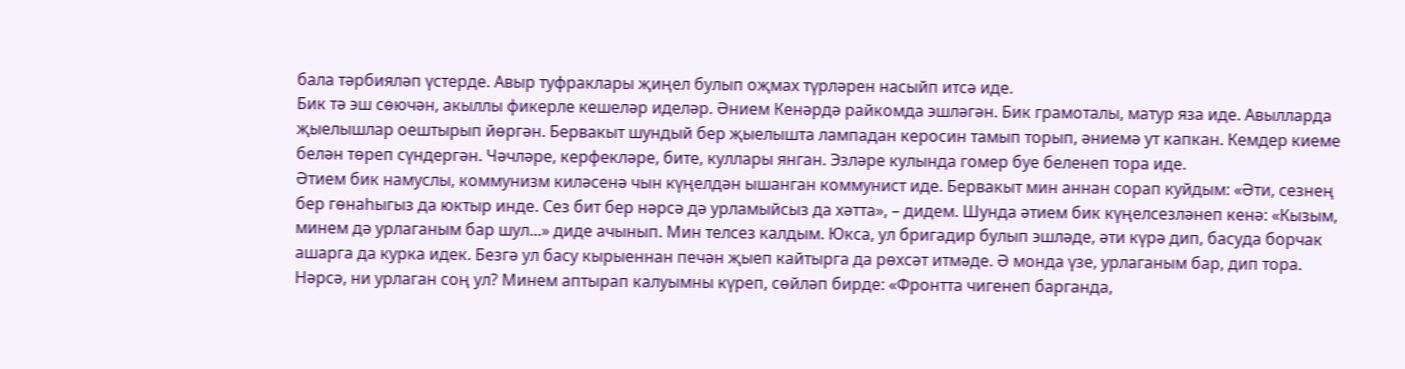бала тәрбияләп үстерде. Авыр туфраклары җиңел булып оҗмах түрләрен насыйп итсә иде.
Бик тә эш сөючән, акыллы фикерле кешеләр иделәр. Әнием Кенәрдә райкомда эшләгән. Бик грамоталы, матур яза иде. Авылларда җыелышлар оештырып йөргән. Бервакыт шундый бер җыелышта лампадан керосин тамып торып, әниемә ут капкан. Кемдер киеме белән төреп сүндергән. Чәчләре, керфекләре, бите, куллары янган. Эзләре кулында гомер буе беленеп тора иде.
Әтием бик намуслы, коммунизм киләсенә чын күңелдән ышанган коммунист иде. Бервакыт мин аннан сорап куйдым: «Әти, сезнең бер гөнаһыгыз да юктыр инде. Сез бит бер нәрсә дә урламыйсыз да хәтта», – дидем. Шунда әтием бик күңелсезләнеп кенә: «Кызым, минем дә урлаганым бар шул...» диде ачынып. Мин телсез калдым. Юкса, ул бригадир булып эшләде, әти күрә дип, басуда борчак ашарга да курка идек. Безгә ул басу кырыеннан печән җыеп кайтырга да рөхсәт итмәде. Ә монда үзе, урлаганым бар, дип тора. Нәрсә, ни урлаган соң ул? Минем аптырап калуымны күреп, сөйләп бирде: «Фронтта чигенеп барганда,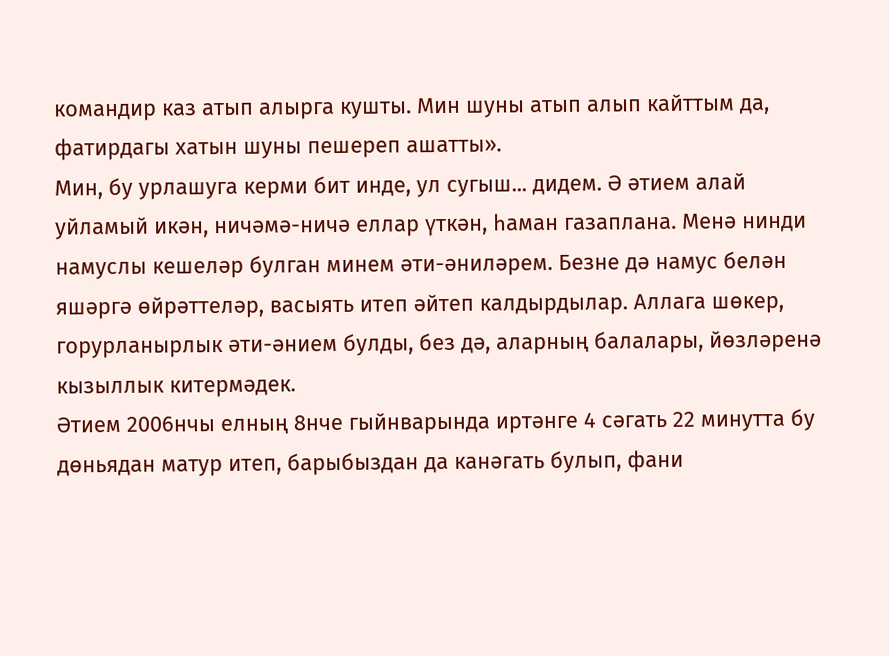командир каз атып алырга кушты. Мин шуны атып алып кайттым да, фатирдагы хатын шуны пешереп ашатты».
Мин, бу урлашуга керми бит инде, ул сугыш... дидем. Ә әтием алай уйламый икән, ничәмә-ничә еллар үткән, һаман газаплана. Менә нинди намуслы кешеләр булган минем әти-әниләрем. Безне дә намус белән яшәргә өйрәттеләр, васыять итеп әйтеп калдырдылар. Аллага шөкер, горурланырлык әти-әнием булды, без дә, аларның балалары, йөзләренә кызыллык китермәдек.
Әтием 2006нчы елның 8нче гыйнварында иртәнге 4 сәгать 22 минутта бу дөньядан матур итеп, барыбыздан да канәгать булып, фани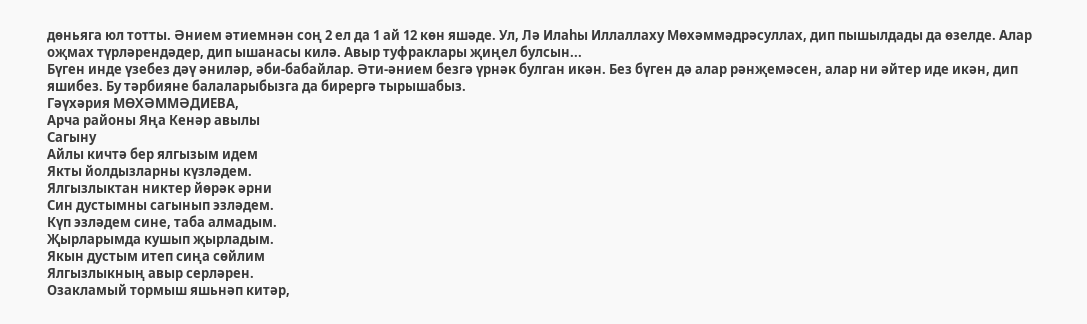дөньяга юл тотты. Әнием әтиемнән соң 2 ел да 1 ай 12 көн яшәде. Ул, Лә Илаһы Иллаллаху Мөхәммәдрәсуллах, дип пышылдады да өзелде. Алар оҗмах түрләрендәдер, дип ышанасы килә. Авыр туфраклары җиңел булсын...
Бүген инде үзебез дәү әниләр, әби-бабайлар. Әти-әнием безгә үрнәк булган икән. Без бүген дә алар рәнҗемәсен, алар ни әйтер иде икән, дип яшибез. Бу тәрбияне балаларыбызга да бирергә тырышабыз.
Гәүхәрия МӨХӘММӘДИЕВА,
Арча районы Яңа Кенәр авылы
Сагыну
Айлы кичтә бер ялгызым идем
Якты йолдызларны күзләдем.
Ялгызлыктан никтер йөрәк әрни
Син дустымны сагынып эзләдем.
Күп эзләдем сине, таба алмадым.
Җырларымда кушып җырладым.
Якын дустым итеп сиңа сөйлим
Ялгызлыкның авыр серләрен.
Озакламый тормыш яшьнәп китәр,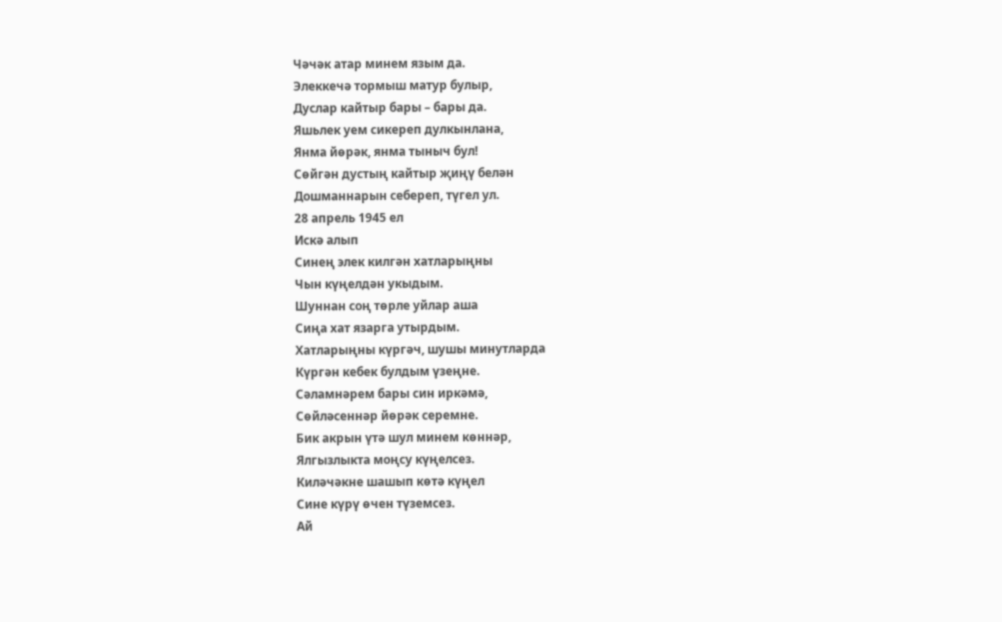Чәчәк атар минем язым да.
Элеккечә тормыш матур булыр,
Дуслар кайтыр бары – бары да.
Яшьлек уем сикереп дулкынлана,
Янма йөрәк, янма тыныч бул!
Сөйгән дустың кайтыр җиңү белән
Дошманнарын себереп, түгел ул.
28 апрель 1945 ел
Искә алып
Синең элек килгән хатларыңны
Чын күңелдән укыдым.
Шуннан соң төрле уйлар аша
Сиңа хат язарга утырдым.
Хатларыңны күргәч, шушы минутларда
Күргән кебек булдым үзеңне.
Сәламнәрем бары син иркәмә,
Сөйләсеннәр йөрәк серемне.
Бик акрын үтә шул минем көннәр,
Ялгызлыкта моңсу күңелсез.
Киләчәкне шашып көтә күңел
Сине күрү өчен түземсез.
Ай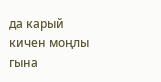да карый кичен моңлы гына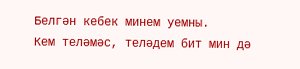Белгән кебек минем уемны.
Кем теләмәс, теләдем бит мин дә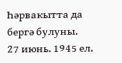Һәрвакытта да бергә булуны.
27 июнь. 1945 ел.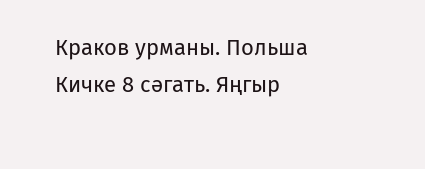Краков урманы. Польша
Кичке 8 сәгать. Яңгыр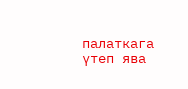палаткага үтеп ява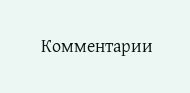Комментарии